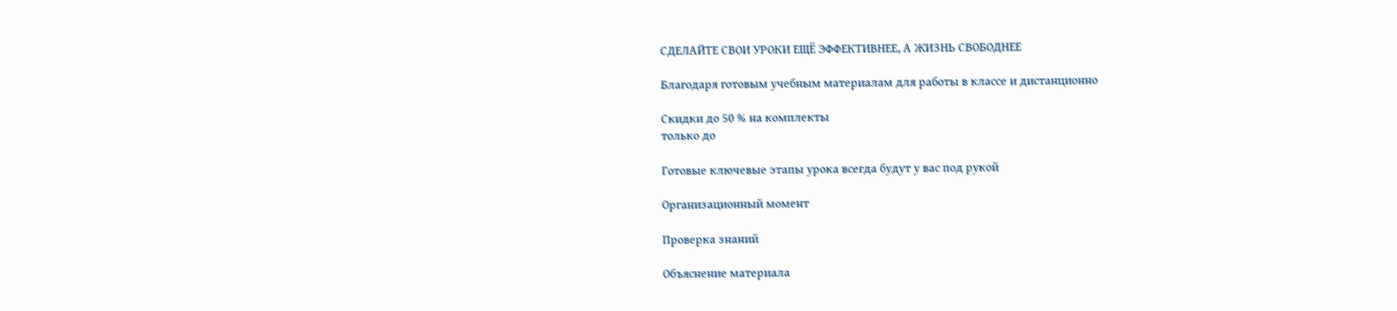СДЕЛАЙТЕ СВОИ УРОКИ ЕЩЁ ЭФФЕКТИВНЕЕ, А ЖИЗНЬ СВОБОДНЕЕ

Благодаря готовым учебным материалам для работы в классе и дистанционно

Скидки до 50 % на комплекты
только до

Готовые ключевые этапы урока всегда будут у вас под рукой

Организационный момент

Проверка знаний

Объяснение материала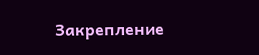Закрепление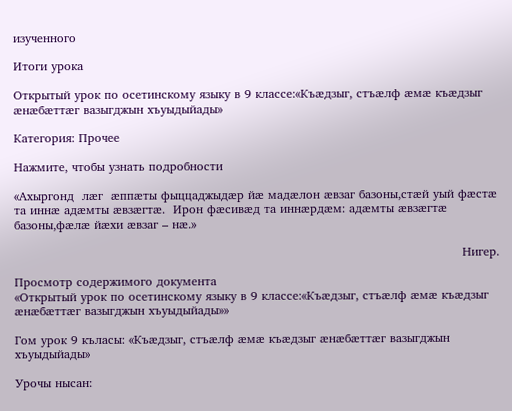изученного

Итоги урока

Открытый урок по осетинскому языку в 9 классе:«Къæдзыг, стъæлф æмæ къæдзыг æнæбæттæг вазыгджын хъуыдыйады»

Категория: Прочее

Нажмите, чтобы узнать подробности

«Ахыргонд  лæг  æппæты фыццаджыдæр йæ мадæлон æвзаг базоны,стæй уый фæстæ та иннæ адæмты æвзæгтæ.  Ирон фæсивæд та иннæрдæм: адæмты æвзæгтæ базоны,фæлæ йæхи æвзаг – нæ.»

                                                                                                                Нигер.

Просмотр содержимого документа
«Открытый урок по осетинскому языку в 9 классе:«Къæдзыг, стъæлф æмæ къæдзыг æнæбæттæг вазыгджын хъуыдыйады»»

Гом урок 9 къласы: «Къæдзыг, стъæлф æмæ къæдзыг æнæбæттæг вазыгджын хъуыдыйады»

Урочы нысан: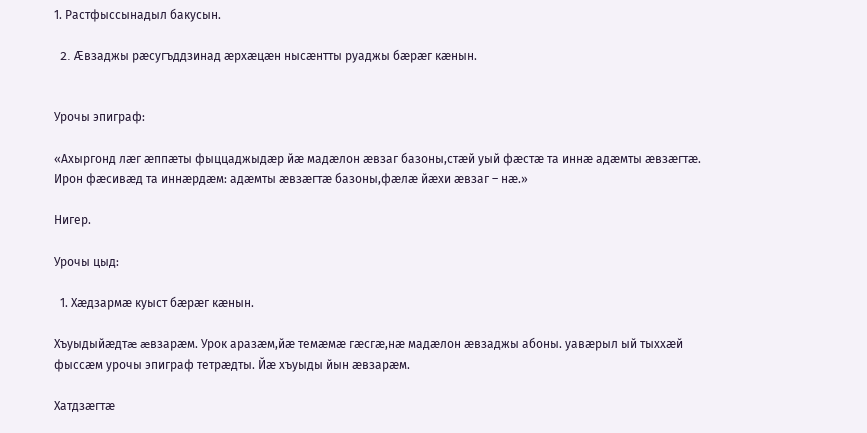1. Растфыссынадыл бакусын.

  2. Æвзаджы рæсугъддзинад æрхæцæн нысæнтты руаджы бæрæг кæнын.


Урочы эпиграф:

«Ахыргонд лæг æппæты фыццаджыдæр йæ мадæлон æвзаг базоны,стæй уый фæстæ та иннæ адæмты æвзæгтæ. Ирон фæсивæд та иннæрдæм: адæмты æвзæгтæ базоны,фæлæ йæхи æвзаг – нæ.»

Нигер.

Урочы цыд:

  1. Хæдзармæ куыст бæрæг кæнын.

Хъуыдыйæдтæ æвзарæм. Урок аразæм,йæ темæмæ гæсгæ,нæ мадæлон æвзаджы абоны. уавæрыл ый тыххæй фыссæм урочы эпиграф тетрæдты. Йæ хъуыды йын æвзарæм.

Хатдзæгтæ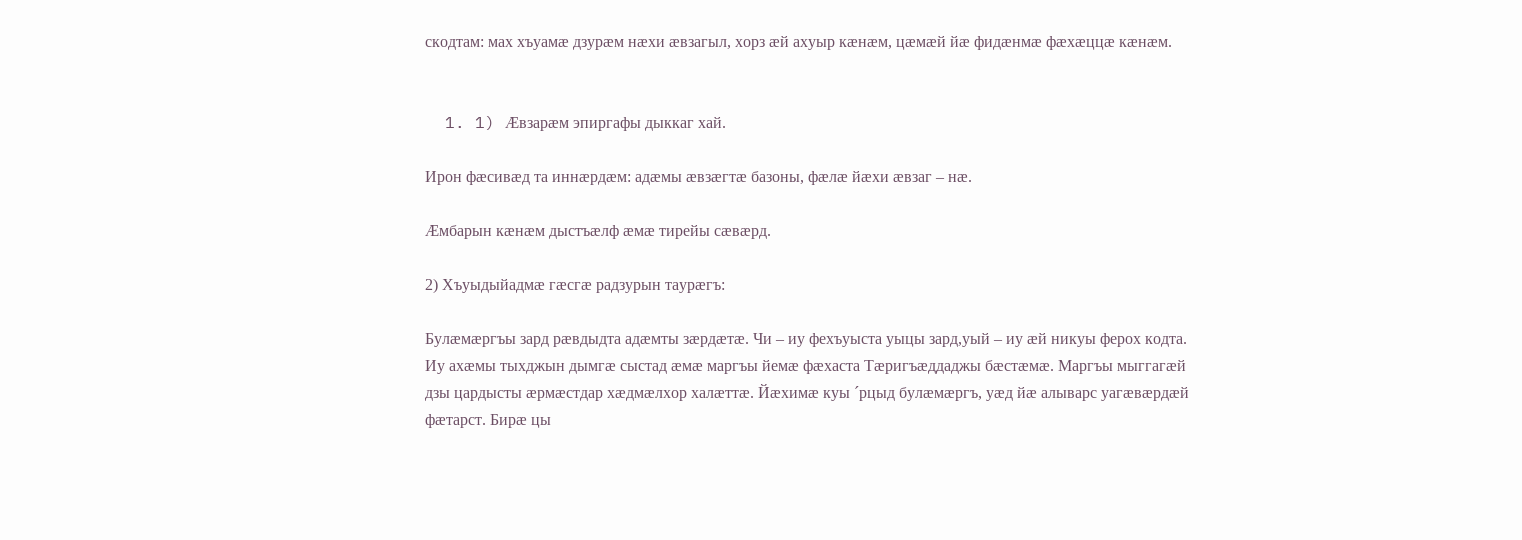скодтам: мах хъуамæ дзурæм нæхи æвзагыл, хорз æй ахуыр кæнæм, цæмæй йæ фидæнмæ фæхæццæ кæнæм.


  1. 1) Æвзарæм эпиргафы дыккаг хай.

Ирон фæсивæд та иннæрдæм: адæмы æвзæгтæ базоны, фæлæ йæхи æвзаг – нæ.

Æмбарын кæнæм дыстъæлф æмæ тирейы сæвæрд.

2) Хъуыдыйадмæ гæсгæ радзурын таурæгъ:

Булæмæргъы зард рæвдыдта адæмты зæрдæтæ. Чи – иу фехъуыста уыцы зард,уый – иу æй никуы ферох кодта. Иу ахæмы тыхджын дымгæ сыстад æмæ маргъы йемæ фæхаста Тæригъæддаджы бæстæмæ. Маргъы мыггагæй дзы цардысты æрмæстдар хæдмæлхор халæттæ. Йæхимæ куы ´рцыд булæмæргъ, уæд йæ алыварс уагæвæрдæй фæтарст. Бирæ цы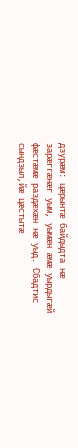дзурæм: цæрынтæ байдыдта нæ зарæггæнæг уым, уымæн æмæ уырдыгæй фæстæмæ раздæхæн нæ уыд. Сбадтис сындзыл,йæ цæстытæ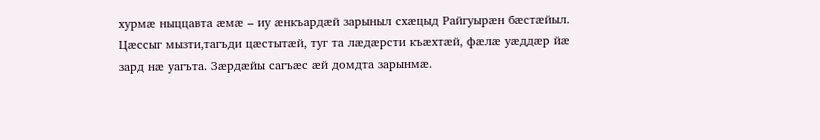хурмæ ныццавта æмæ – иу æнкъардæй зарыныл схæцыд Райгуырæн бæстæйыл. Цæссыг мызти,тагъди цæстытæй, туг та лæдæрсти къæхтæй, фæлæ уæддæр йæ зард нæ уагъта. Зæрдæйы сагъæс æй домдта зарынмæ.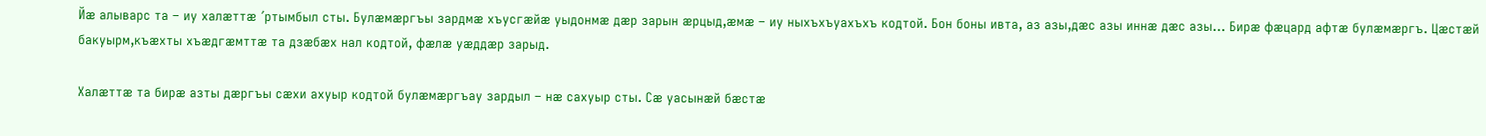Йæ алыварс та – иу халæттæ ´ртымбыл сты. Булæмæргъы зардмæ хъусгæйæ уыдонмæ дæр зарын æрцыд,æмæ – иу ныхъхъуахъхъ кодтой. Бон боны ивта, аз азы,дæс азы иннæ дæс азы… Бирæ фæцард афтæ булæмæргъ. Цæстæй бакуырм,къæхты хъæдгæмттæ та дзæбæх нал кодтой, фæлæ уæддæр зарыд.

Халæттæ та бирæ азты дæргъы сæхи ахуыр кодтой булæмæргъау зардыл – нæ сахуыр сты. Сæ уасынæй бæстæ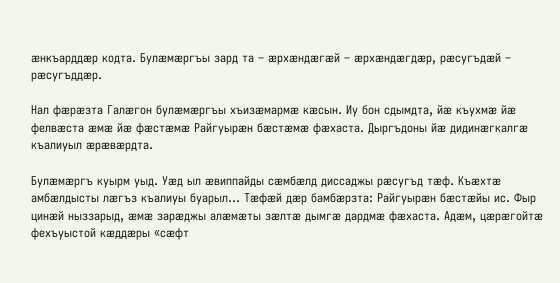æнкъарддæр кодта. Булæмæргъы зард та – æрхæндæгæй – æрхæндæгдæр, рæсугъдæй – рæсугъддæр.

Нал фæрæзта Галæгон булæмæргъы хъизæмармæ кæсын. Иу бон сдымдта, йæ къухмæ йæ фелвæста æмæ йæ фæстæмæ Райгуырæн бæстæмæ фæхаста. Дыргъдоны йæ дидинæгкалгæ къалиуыл æрæвæрдта.

Булæмæргъ куырм уыд. Уæд ыл æвиппайды сæмбæлд диссаджы рæсугъд тæф. Къæхтæ амбæлдысты лæгъз къалиуы буарыл… Тæфæй дæр бамбæрзта: Райгуырæн бæстæйы ис. Фыр цинæй ныззарыд, æмæ зарæджы алæмæты зæлтæ дымгæ дардмæ фæхаста. Адæм, цæрæгойтæ фехъуыстой кæддæры «сæфт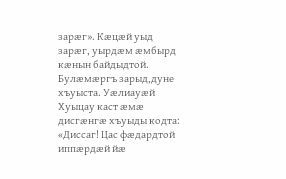зарæг». Кæцæй уыд зарæг, уырдæм æмбырд кæнын байдыдтой. Булæмæргъ зарыд,дуне хъуыста. Уæлиауæй Хуыцау каст æмæ дисгæнгæ хъуыды кодта: «Диссаг! Цас фæдардтой иппæрдæй йæ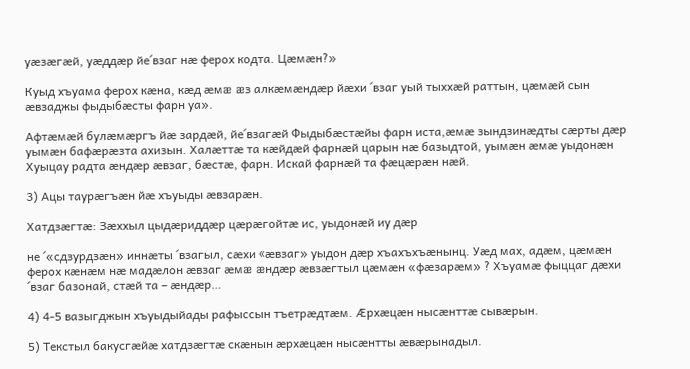уæзæгæй, уæддæр йе´взаг нæ ферох кодта. Цæмæн?»

Куыд хъуама ферох кæна, кæд æмæ æз алкæмæндæр йæхи ´взаг уый тыххæй раттын, цæмæй сын æвзаджы фыдыбæсты фарн уа».

Афтæмæй булæмæргъ йæ зардæй, йе´взагæй Фыдыбæстæйы фарн иста,æмæ зындзинæдты сæрты дæр уымæн бафæрæзта ахизын. Халæттæ та кæйдæй фарнæй царын нæ базыдтой, уымæн æмæ уыдонæн Хуыцау радта æндæр æвзаг, бæстæ, фарн. Искай фарнæй та фæцæрæн нæй.

3) Ацы таурæгъæн йæ хъуыды æвзарæн.

Хатдзæгтæ: Зæххыл цыдæриддæр цæрæгойтæ ис, уыдонæй иу дæр

не ´«сдзурдзæн» иннæты ´взагыл, сæхи «æвзаг» уыдон дæр хъахъхъæнынц. Уæд мах, адæм, цæмæн ферох кæнæм нæ мадæлон æвзаг æмæ æндæр æвзæгтыл цæмæн «фæзарæм» ? Хъуамæ фыццаг дæхи ´взаг базонай, стæй та – æндæр…

4) 4-5 вазыгджын хъуыдыйады рафыссын тъетрæдтæм. Æрхæцæн нысæнттæ сывæрын.

5) Текстыл бакусгæйæ хатдзæгтæ скæнын æрхæцæн нысæнтты æвæрынадыл.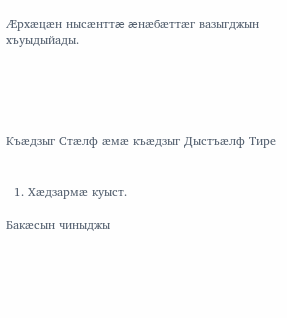Æрхæцæн нысæнттæ æнæбæттæг вазыгджын хъуыдыйады.





Къæдзыг Стæлф æмæ къæдзыг Дыстъæлф Тире


  1. Хæдзармæ куыст.

Бакæсын чиныджы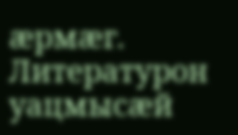æрмæг. Литературон уацмысæй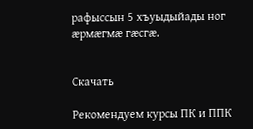рафыссын 5 хъуыдыйады ног æрмæгмæ гæсгæ.


Скачать

Рекомендуем курсы ПК и ППК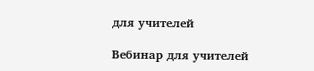для учителей

Вебинар для учителей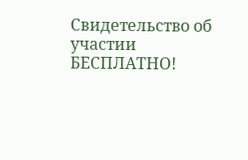Свидетельство об участии БЕСПЛАТНО!